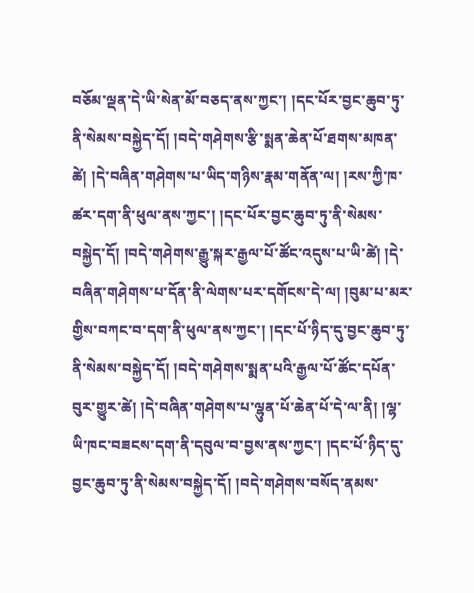བཅོམ་ལྡན་དེ་ཡི་སེན་མོ་བཅད་ནས་ཀྱང་། །དང་པོར་བྱང་ཆུབ་ཏུ་ནི་སེམས་བསྐྱེད་དོ། །བདེ་གཤེགས་རྩི་སྨན་ཆེན་པོ་ཐགས་མཁན་ཚེ། །དེ་བཞིན་གཤེགས་པ་ཡིད་གཉིས་རྣམ་གནོན་ལ། །རས་ཀྱི་ཁ་ཚར་དག་ནི་ཕུལ་ནས་ཀྱང་། །དང་པོར་བྱང་ཆུབ་ཏུ་ནི་སེམས་བསྐྱེད་དོ། །བདེ་གཤེགས་རྒྱུ་སྐར་རྒྱལ་པོ་ཚོང་འདུས་པ་ཡི་ཚེ། །དེ་བཞིན་གཤེགས་པ་དོན་ནི་ལེགས་པར་དགོངས་དེ་ལ། །བུམ་པ་མར་གྱིས་བཀང་བ་དག་ནི་ཕུལ་ནས་ཀྱང་། །དང་པོ་ཉིད་དུ་བྱང་ཆུབ་ཏུ་ནི་སེམས་བསྐྱེད་དོ། །བདེ་གཤེགས་སྨན་པའི་རྒྱལ་པོ་ཚོང་དཔོན་བུར་གྱུར་ཚེ། །དེ་བཞིན་གཤེགས་པ་ལྷུན་པོ་ཆེན་པོ་དེ་ལ་ནི། །ལྷ་ཡི་ཁང་བཟངས་དག་ནི་དབུལ་བ་བྱས་ནས་ཀྱང་། །དང་པོ་ཉིད་དུ་བྱང་ཆུབ་ཏུ་ནི་སེམས་བསྐྱེད་དོ། །བདེ་གཤེགས་བསོད་ནམས་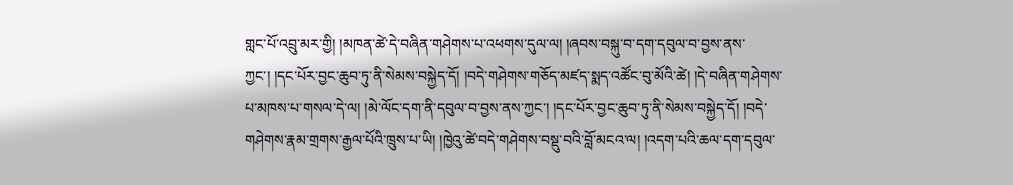གླང་པོ་འབྲུ་མར་གྱི། །མཁན་ཚེ་དེ་བཞིན་གཤེགས་པ་འཕགས་དུལ་ལ། །ཞབས་བསྐུ་བ་དག་དབུལ་བ་བྱས་ནས་ཀྱང་། །དང་པོར་བྱང་ཆུབ་ཏུ་ནི་སེམས་བསྐྱེད་དོ། །བདེ་གཤེགས་གཅོད་མཛད་སྨད་འཚོང་བུ་མོའི་ཚེ། །དེ་བཞིན་གཤེགས་པ་མཁས་པ་གསལ་དེ་ལ། །མེ་ལོང་དག་ནི་དབུལ་བ་བྱས་ནས་ཀྱང་། །དང་པོར་བྱང་ཆུབ་ཏུ་ནི་སེམས་བསྐྱེད་དོ། །བདེ་གཤེགས་རྣམ་གྲགས་རྒྱལ་པོའི་ཁྲུས་པ་ཡི། །ཁྱེའུ་ཚེ་བདེ་གཤེགས་བསྡུ་བའི་བློ་མངའ་ལ། །འདག་པའི་ཆལ་དག་དབུལ་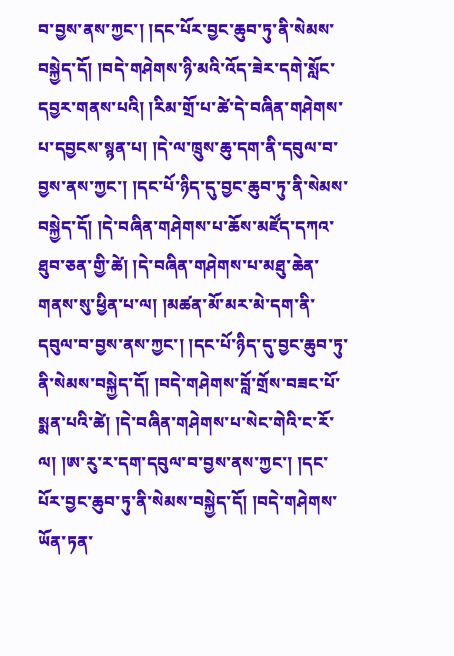བ་བྱས་ནས་ཀྱང་། །དང་པོར་བྱང་ཆུབ་ཏུ་ནི་སེམས་བསྐྱེད་དོ། །བདེ་གཤེགས་ཉི་མའི་འོད་ཟེར་དགེ་སློང་དབྱར་གནས་པའི། །རིམ་གྲོ་པ་ཚེ་དེ་བཞིན་གཤེགས་པ་དབྱངས་སྙན་པ། །དེ་ལ་ཁྲུས་ཆུ་དག་ནི་དབུལ་བ་བྱས་ནས་ཀྱང་། །དང་པོ་ཉིད་དུ་བྱང་ཆུབ་ཏུ་ནི་སེམས་བསྐྱེད་དོ། །དེ་བཞིན་གཤེགས་པ་ཆོས་མཛོད་དཀའ་ཐུབ་ཅན་གྱི་ཚེ། །དེ་བཞིན་གཤེགས་པ་མཐུ་ཆེན་གནས་སུ་ཕྱིན་པ་ལ། །མཚན་མོ་མར་མེ་དག་ནི་དབུལ་བ་བྱས་ནས་ཀྱང་། །དང་པོ་ཉིད་དུ་བྱང་ཆུབ་ཏུ་ནི་སེམས་བསྐྱེད་དོ། །བདེ་གཤེགས་བློ་གྲོས་བཟང་པོ་སྨན་པའི་ཚེ། །དེ་བཞིན་གཤེགས་པ་སེང་གེའི་ང་རོ་ལ། །ཨ་རུ་ར་དག་དབུལ་བ་བྱས་ནས་ཀྱང་། །དང་པོར་བྱང་ཆུབ་ཏུ་ནི་སེམས་བསྐྱེད་དོ། །བདེ་གཤེགས་ཡོན་ཏན་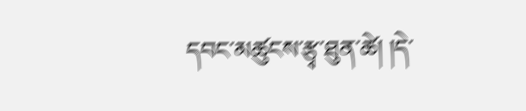དབང་མཚུངས་རྩྭ་ཐུན་ཚེ། །དེ་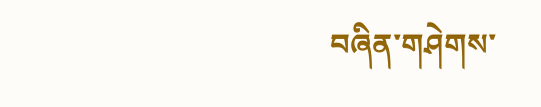བཞིན་གཤེགས་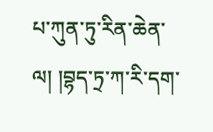པ་ཀུན་ཏུ་རིན་ཆེན་ལ། །བྷད་ཏྲ་ཀ་རི་དག་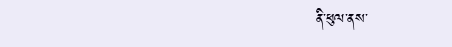ནི་ཕུལ་ནས་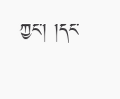ཀྱང་། །དང་